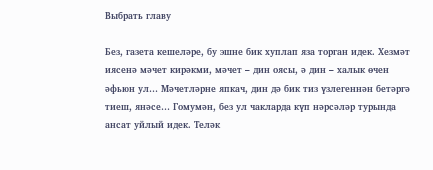Выбрать главу

Без, газета кешеләре, бу эшне бик хуплап яза торган идек. Хезмәт иясенә мәчет кирәкми, мәчет – дин оясы, ә дин – халык өчен әфьюн ул… Мәчетләрне япкач, дин дә бик тиз үзлегеннән бетәргә тиеш, янәсе… Гомумән, без ул чакларда күп нәрсәләр турында ансат уйлый идек. Теләк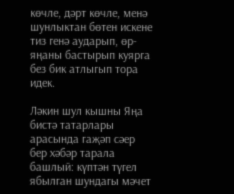көчле, дәрт көчле, менә шунлыктан бөтен искене тиз генә аударып, өр-яңаны бастырып куярга без бик атлыгып тора идек.

Ләкин шул кышны Яңа бистә татарлары арасында гаҗәп сәер бер хәбәр тарала башлый: күптән түгел ябылган шундагы мәчет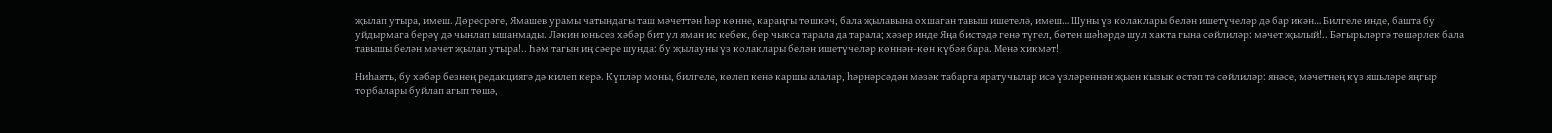җылап утыра, имеш. Дөресрәге, Ямашев урамы чатындагы таш мәчеттән һәр көнне, караңгы төшкәч, бала җылавына охшаган тавыш ишетелә, имеш… Шуны үз колаклары белән ишетүчеләр дә бар икән… Билгеле инде, башта бу уйдырмага берәү дә чынлап ышанмады. Ләкин юньсез хәбәр бит ул яман ис кебек, бер чыкса тарала да тарала; хәзер инде Яңа бистәдә генә түгел, бөтен шәһәрдә шул хакта гына сөйлиләр: мәчет җылый!.. Бәгырьләргә төшәрлек бала тавышы белән мәчет җылап утыра!.. Һәм тагын иң сәере шунда: бу җылауны үз колаклары белән ишетүчеләр көннән-көн күбәя бара. Менә хикмәт!

Ниһаять, бу хәбәр безнең редакциягә дә килеп керә. Күпләр моны, билгеле, көлеп кенә каршы алалар, һәрнәрсәдән мәзәк табарга яратучылар исә үзләреннән җыен кызык өстәп тә сөйлиләр: янәсе, мәчетнең күз яшьләре яңгыр торбалары буйлап агып төшә,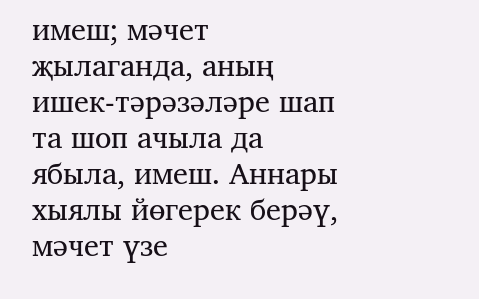имеш; мәчет җылаганда, аның ишек-тәрәзәләре шап та шоп ачыла да ябыла, имеш. Аннары хыялы йөгерек берәү, мәчет үзе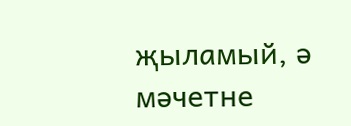җыламый, ә мәчетне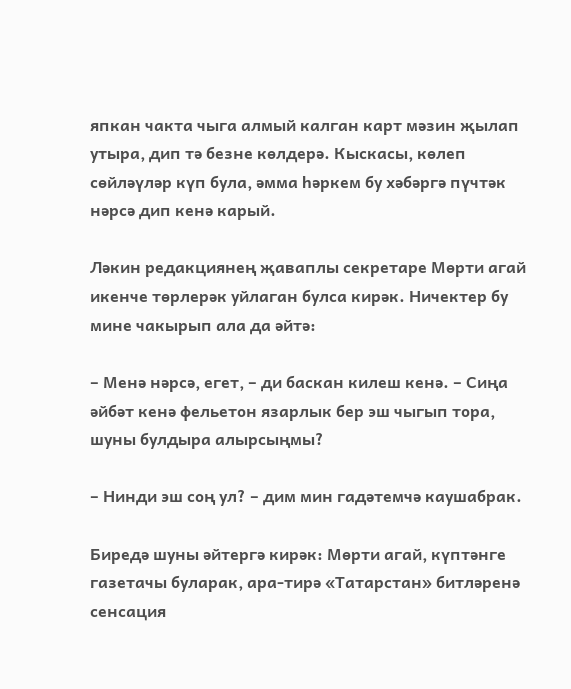япкан чакта чыга алмый калган карт мәзин җылап утыра, дип тә безне көлдерә. Кыскасы, көлеп сөйләүләр күп була, әмма һәркем бу хәбәргә пүчтәк нәрсә дип кенә карый.

Ләкин редакциянең җаваплы секретаре Мөрти агай икенче төрлерәк уйлаган булса кирәк. Ничектер бу мине чакырып ала да әйтә:

– Менә нәрсә, егет, – ди баскан килеш кенә. – Сиңа әйбәт кенә фельетон язарлык бер эш чыгып тора, шуны булдыра алырсыңмы?

– Нинди эш соң ул? – дим мин гадәтемчә каушабрак.

Биредә шуны әйтергә кирәк: Мөрти агай, күптәнге газетачы буларак, ара-тирә «Татарстан» битләренә сенсация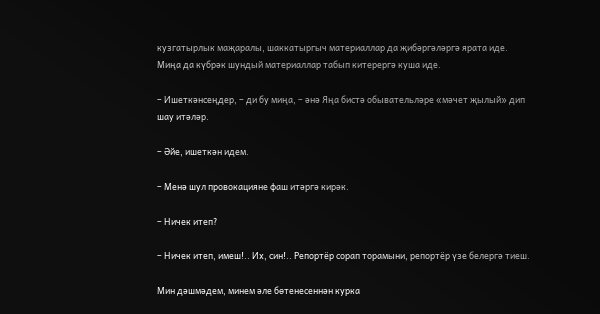кузгатырлык маҗаралы, шаккатыргыч материаллар да җибәргәләргә ярата иде. Миңа да күбрәк шундый материаллар табып китерергә куша иде.

– Ишеткәнсеңдер, – ди бу миңа, – әнә Яңа бистә обывательләре «мәчет җылый» дип шау итәләр.

– Әйе, ишеткән идем.

– Менә шул провокацияне фаш итәргә кирәк.

– Ничек итеп?

– Ничек итеп, имеш!.. Их, син!.. Репортёр сорап торамыни, репортёр үзе белергә тиеш.

Мин дәшмәдем, минем әле бөтенесеннән курка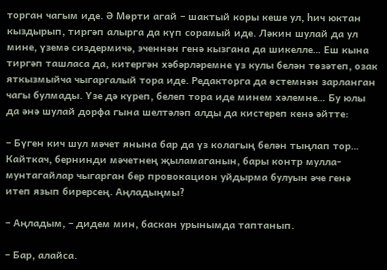торган чагым иде. Ә Мөрти агай – шактый коры кеше ул, һич юктан кыздырып, тиргәп алырга да күп сорамый иде. Ләкин шулай да ул мине, үземә сиздермичә, эченнән генә кызгана да шикелле… Еш кына тиргәп ташласа да, китергән хәбәрләремне үз кулы белән төзәтеп, озак яткызмыйча чыгаргалый тора иде. Редакторга да өстемнән зарланган чагы булмады. Үзе дә күреп, белеп тора иде минем хәлемне… Бу юлы да әнә шулай дорфа гына шелтәләп алды да кистереп кенә әйтте:

– Бүген кич шул мәчет янына бар да үз колагың белән тыңлап тор… Кайткач, бернинди мәчетнең җыламаганын, бары контр мулла-мунтагайлар чыгарган бер провокацион уйдырма булуын әче генә итеп язып бирерсең. Аңладыңмы?

– Аңладым, – дидем мин, баскан урынымда таптанып.

– Бар, алайса.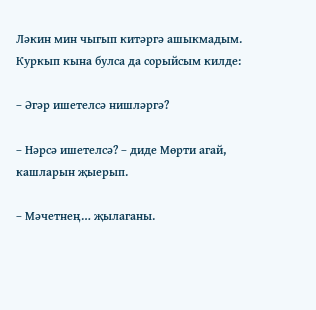Ләкин мин чыгып китәргә ашыкмадым. Куркып кына булса да сорыйсым килде:

– Әгәр ишетелсә нишләргә?

– Нәрсә ишетелсә? – диде Мөрти агай, кашларын җыерып.

– Мәчетнең… җылаганы.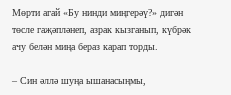Мөрти агай «Бу нинди миңгерәү?» дигән төсле гаҗәпләнеп, азрак кызганып, күбрәк ачу белән миңа бераз карап торды.

– Син әллә шуңа ышанасыңмы,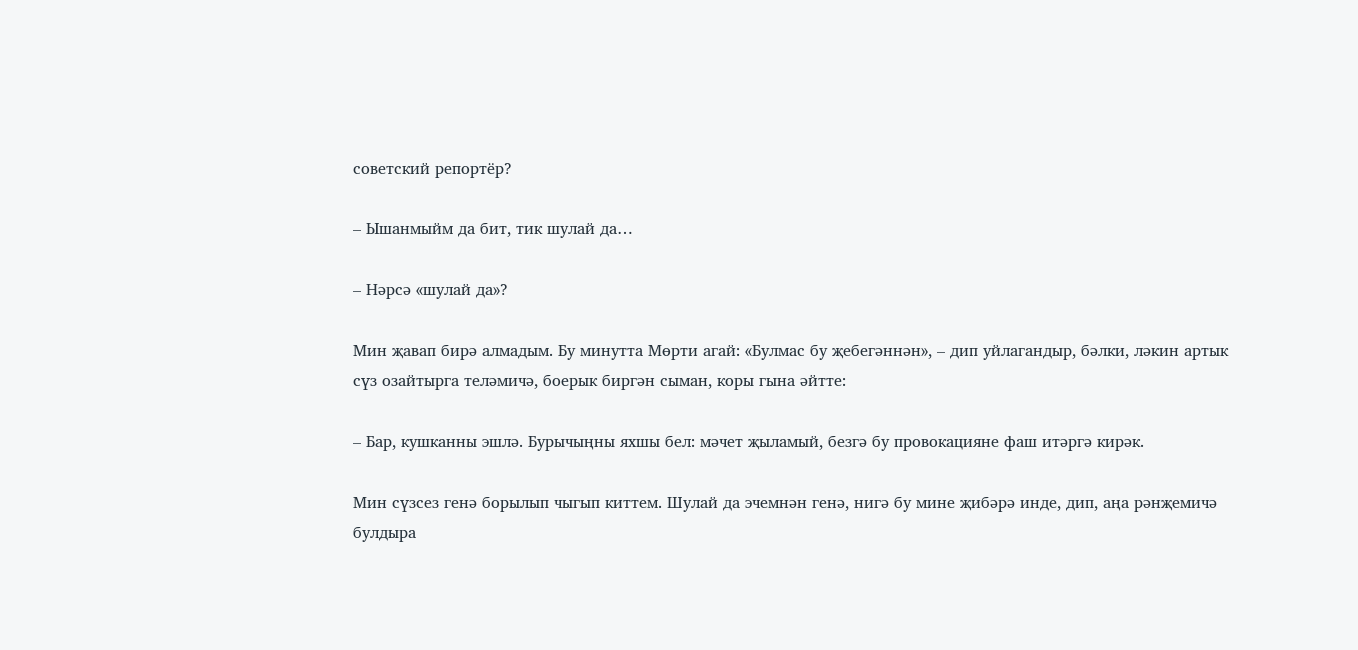советский репортёр?

– Ышанмыйм да бит, тик шулай да…

– Нәрсә «шулай да»?

Мин җавап бирә алмадым. Бу минутта Мөрти агай: «Булмас бу җебегәннән», – дип уйлагандыр, бәлки, ләкин артык сүз озайтырга теләмичә, боерык биргән сыман, коры гына әйтте:

– Бар, кушканны эшлә. Бурычыңны яхшы бел: мәчет җыламый, безгә бу провокацияне фаш итәргә кирәк.

Мин сүзсез генә борылып чыгып киттем. Шулай да эчемнән генә, нигә бу мине җибәрә инде, дип, аңа рәнҗемичә булдыра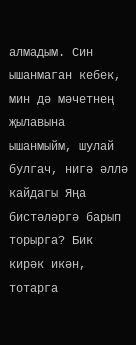алмадым. Син ышанмаган кебек, мин дә мәчетнең җылавына ышанмыйм, шулай булгач, нигә әллә кайдагы Яңа бистәләргә барып торырга? Бик кирәк икән, тотарга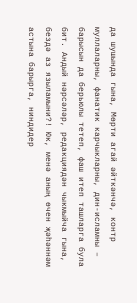да шушында гына, Мөрти агай әйткәнчә, контр муллаларны, фанатик карчыкларны, дин-исламны – барысын да берьюлы тетеп, фаш итеп ташларга була бит. Андый нәрсәләр, редакциядән чыкмыйча гына, бездә аз языламыни?! Юк, менә аның өчен җәһәннәм астына барырга, ниндидер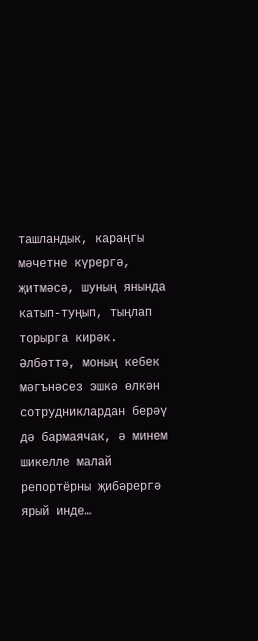ташландык, караңгы мәчетне күрергә, җитмәсә, шуның янында катып-туңып, тыңлап торырга кирәк. Әлбәттә, моның кебек мәгънәсез эшкә өлкән сотрудниклардан берәү дә бармаячак, ә минем шикелле малай репортёрны җибәрергә ярый инде…